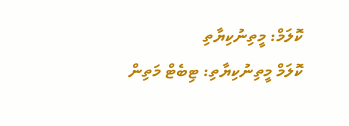ކޮލަމް: މީތިނުކިޔާތި
ކޮލަމް މީތިނުކިޔާތި: ޓިބެޓް މަތިން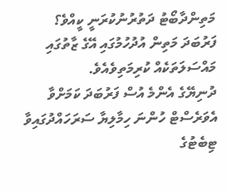މަތިންދާބޯޓު ދަތުރުނުކުރަނީ ކީއްވެ؟
ފަރުބަދަ މަތިން އުދުހުމުގައި އޭގެ ޒާތުގައި މައްސަލަތަކެއް ކުރިމަތިވެއެވެ.
ދުނިޔޭގެ އެންމެ އުސް ފަރުބަދަ ކަމަށްވާ އެވަރެސްޓް ހުންނަ ހިމާލިޔާ ސަރަހައްދުގައިވާ ޓިބެޓުގެ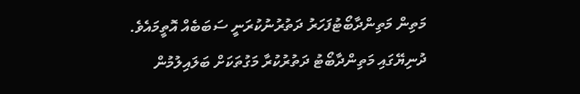މަތިން މަތިންދާބޯޓުފަހަރު ދަތުރުނުކުރަނީ ސަބަބެއް އޮތީމައެވެ.
ދުނިޔޭގައި މަތިންދާބޯޓު ދަތުރުކުރާ މަގުތަކަށް ބަލައިލުމުން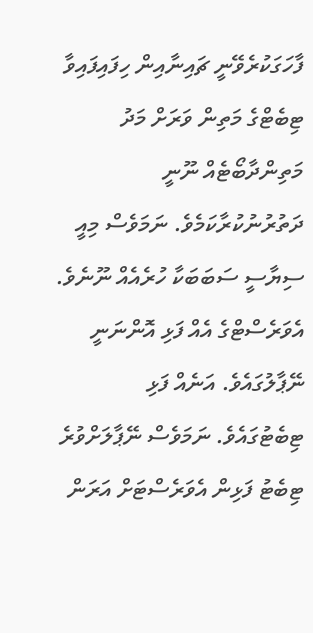ފާހަގަކުރެވޭނީ ޗައިނާއިން ހިފައިފައިވާ ޓިބެޓްގެ މަތިން ވަރަށް މަދު މަތިންދާބޯޓެއް ނޫނީ ދަތުރުނުކުރާކަމެވެ. ނަމަވެސް މިއީ ސިޔާސީ ސަބަބަކާ ހުރެއެއް ނޫނެވެ.
އެވަރެސްޓްގެ އެއް ފަޅި އޮންނަނީ ނޭޕާލުގައެވެ. އަނެއް ފަޅި ޓިބެޓުގައެވެ. ނަމަވެސް ނޭޕާލަށްވުރެ ޓިބެޓު ފަޅިން އެވަރެސްޓަށް އަރަން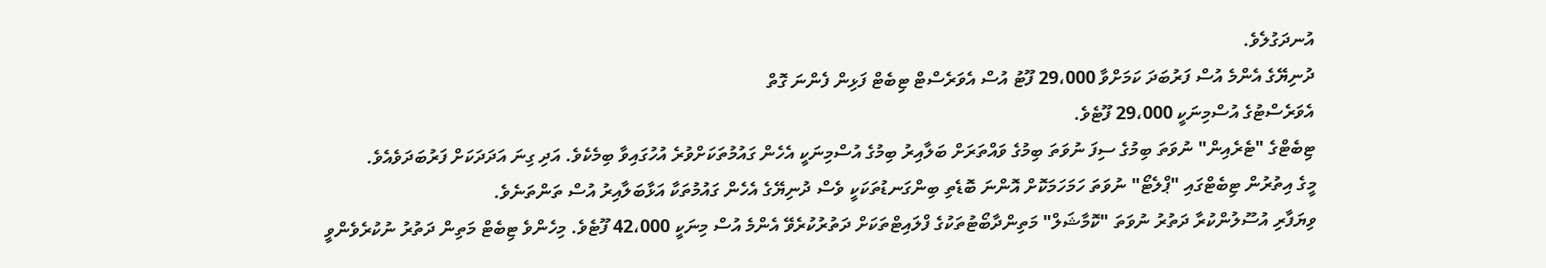އުނދަގުލެވެ.
ދުނިޔޭގެ އެންމެ އުސް ފަރުބަދަ ކަމަށްވާ 29،000 ފޫޓު އުސް އެވަރެސްޓް ޓިބެޓް ފަޅިން ފެންނަ ގޮތް
އެވަރެސްޓުގެ އުސްމިނަކީ 29،000 ފޫޓެވެ.
ޓިބެޓްގެ "ޓެރެއިން" ނުވަތަ ބިމުގެ ސިފަ ނުވަތަ ބިމުގެ ވައްތަރަށް ބަލާއިރު ބިމުގެ އުސްމިނަކީ އެހެން ގައުމުތަކަށްވުރެ އުހުގައިވާ ބިމެކެވެ. އަދި ގިނަ އަދަދަކަށް ފަރުބަދަވެއެވެ.
މީގެ އިތުރުން ޓިބެޓްގައި "ޕްލެޓޯ" ނުވަތަ ހަމަހަމަކޮށް އޮންނަ ބޮޑެތި ބިންގަނޑުތަކަކީ ވެސް ދުނިޔޭގެ އެހެން ގައުމުތަކާ އަޅާބަލާއިރު އުސް ތަންތަނެވެ.
ވިޔަފާރި އުސޫލުންކުރާ ދަތުރު ނުވަތަ "ކޮމާޝަލް" މަތިންދާބޯޓުތަކުގެ ފްލައިޓްތަކަށް ދަތުރުކުރެވޭ އެންމެ އުސް މިނަކީ 42،000 ފޫޓެވެ. މިހެންވެ ޓިބެޓް މަތިން ދަތުރު ނުކުރެވެންވީ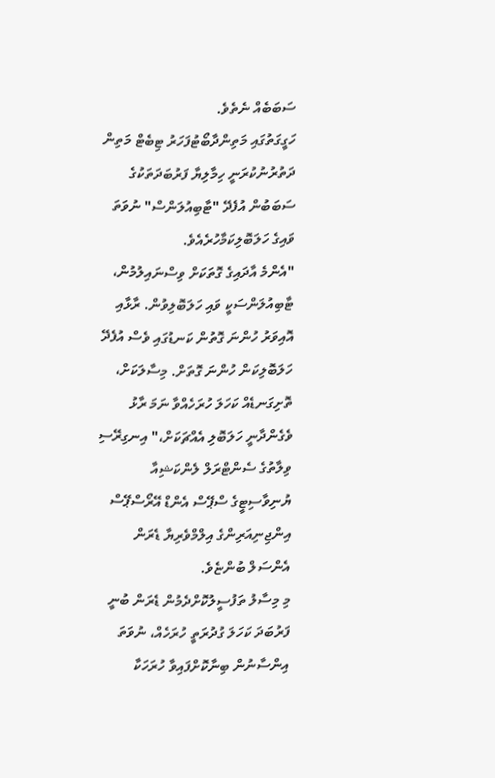ސަބަބެއް ނެތެވެ.
ހަގީގަތުގައި މަތިންދާބޯޓުފަހަރު ޓިބެޓް މަތިން ދަތުރުނުކުރަނީ ހިމާލިޔާ ފަރުބަދަތަކުގެ ސަބަބުން އުފެދޭ "ޓާބިއުލަންސް" ނުވަތަ ވައިގެ ހަލަބޮލިކަމާހުރެއެވެ.
"އެންމެ އާދައިގެ ގޮތަކަށް ވިސްނައިލުމުން، ޓާބިއުލަންސަކީ ވައި ހަލަބޮލިވުން. ރާޅާއި އޮއިވަރު ހުންނަ ގޮތުން ކަނޑުގައި ވެސް އުފެދޭ ހަލަބޮލިކަން ހުންނަ ގޮތަށް. މިސާލަކަށް، ތޮށިގަނޑެއް ކަހަލަ ހުރަހެއްވާ ނަމަ ރާޅު ވެގެންދާނީ ހަލަބޮލި އެއްޗަކަށް،" އިނގިރޭސި ވިލާތުގެ ސެންޓްރަލް ލެންކަޝިއާ ޔުނިވާސިޓީގެ ސްޕޭސް އެންޑް އޭރޯސްޕޭސް އިންޖިނިއަރިންގެ އިލްމްވެރިޔާ ޑެރަން އެންސަލް ބުންޏެވެ.
މި މިސާލު ތަފުސީލުކޮށްދެމުން ޑެރަން ބުނީ ފަރުބަދަ ކަހަލަ ގުދުރަތީ ހުރަހެއް، ނުވަތަ އިންސާނުން ބިނާކޮށްފައިވާ ހުރަހަކާ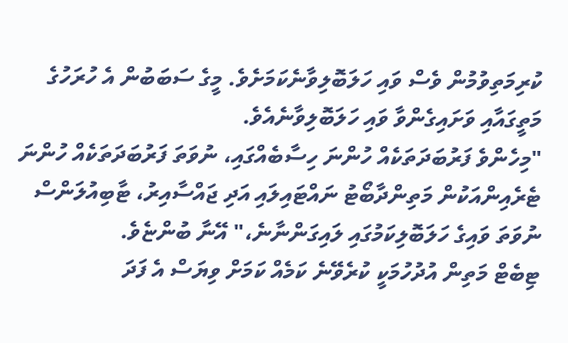ކުރިމަތިވުމުން ވެސް ވައި ހަލަބޮލިވާނެކަމަށެވެ. މީގެ ސަބަބުން އެ ހުރަހުގެ މަތީގައާއި ވަށައިގެންވާ ވައި ހަލަބޮލިވާނެއެވެ.
"މިހެންވެ ފަރުބަދަތަކެއް ހުންނަ ހިސާބެއްގައި، ނުވަތަ ފަރުބަދަތަކެއް ހުންނަ ޓެރެއިންއަކުން މަތިންދާބޯޓު ނައްޓައިލައި އަދި ޖައްސާއިރު، ޓާބިއުލަންސް ނުވަތަ ވައިގެ ހަލަބޮލިކަމުގައި ލައިގަންނާނެ،" އޭނާ ބުންޏެވެ.
ޓިބެޓް މަތިން އުދުހުމަކީ ކުރެވޭނެ ކަމެއް ކަމަށް ވިޔަސް އެ ފަދަ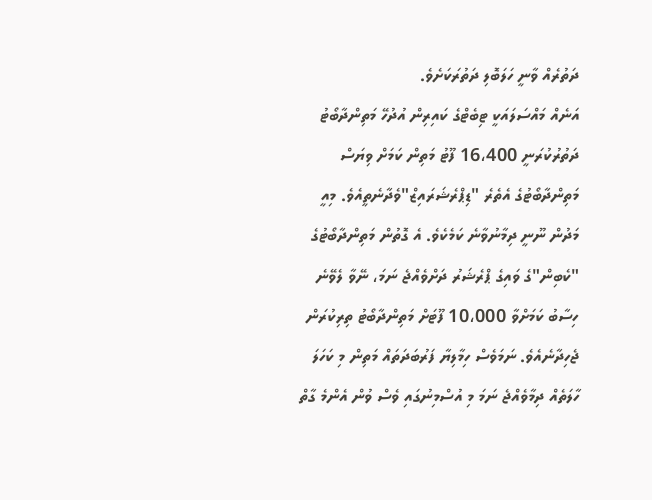ދަތުރެއް ވާނީ ހަލަބޮލި ދަތުރަކަށެވެ.
އަނެއް މައްސަލައަކީ ޓިބެޓްގެ ކައިރިން އުދުހޭ މަތިންދާބޯޓު ދަތުރުކުރަނީ 16،400 ފޫޓު މަތިން ކަމަށް ވިޔަސް މަތިންދާބޯޓުގެ އެތެރެ "ޑިޕްރެޝަރައިޒް"ވެދާނެތީއެވެ. މިއީ މަދުން ނޫނީ ދިމާނުވާނެ ކަމެކެވެ. އެ ގޮތުން މަތިންދާބޯޓުގެ "ކެބިން"ގެ ވައިގެ ޕްރެޝަރު ދަށްވެއްޖެ ނަމަ، ނޭވާ ލެވޭނެ ހިސާބު ކަމަށްވާ 10،000 ފޫޓަށް މަތިންދާބޯޓު ތިރިކުރަން ޖެހިދާނެއެވެ. ނަމަވެސް ހިމާލިޔާ ފަރުބަދަތައް މަތިން މި ކަހަލަ ހާލަތެއް ދިމާވެއްޖެ ނަމަ މި އުސްމިނުގައި ވެސް ވުން އެންމެ ގާތް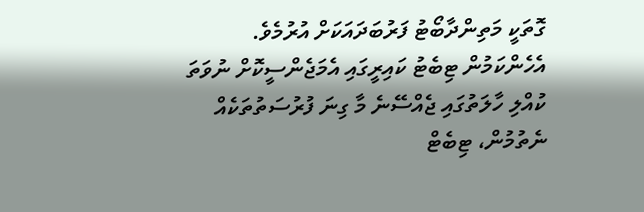ގޮތަކީ މަތިންދާބޯޓު ފަރުބަދައަކަށް އުރުމެވެ.
އެހެންކަމުން ޓިބެޓު ކައިރީގައި އެމަޖެންސީކޮށް ނުވަތަ ކުއްލި ހާލަތުގައި ޖެއްސޭނެ މާ ގިނަ ފުރުސަތުތަކެއް ނެތުމުން، ޓިބެޓް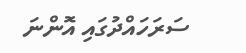ސަރަހައްދުގައި އޮންނަ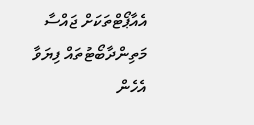އެއާޕޯޓްތަކަށް ޖައްސާ މަތިންދާބޯޓުތައް ފިޔަވާ އެހެން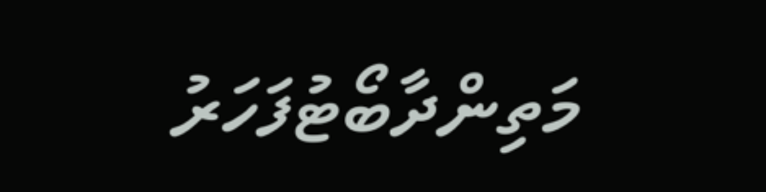މަތިންދާބޯޓުފަހަރު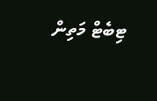ޓިބެޓް މަތިން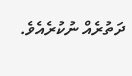ދަތުރެއް ނުކުރެއެވެ.